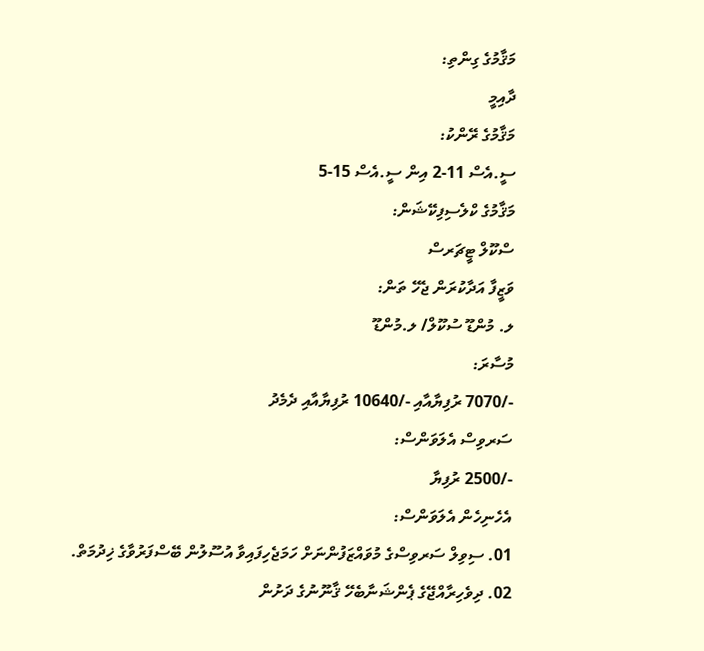މަޤާމުގެ ގިންތި:
ދާއިމީ
މަޤާމުގެ ރޭންކު:
ސީ.އެސް 11-2 އިން ސީ.އެސް 15-5
މަޤާމުގެ ކްލެސިފިކޭޝަން:
ސްކޫލް ޓީޗަރސް
ވަޒީފާ އަދާކުރަން ޖެހޭ ތަން:
ލ. މުންޑޫ ސުކޫލް/ ލ.މުންޑޫ
މުސާރަ:
-/7070 ރުފިޔާއާއި -/10640 ރުފިޔާއާއި ދެމެދު
ސަރވިސް އެލަވަންސް:
-/2500 ރުފިޔާ
އެހެނިހެން އެލަވަންސް:
01. ސިވިލް ސަރވިސްގެ މުވައްޒަފުންނަށް ހަމަޖެހިފައިވާ އުސޫލުން ބޭސްފަރުވާގެ ޚިދުމަތް.
02. ދިވެހިރާއްޖޭގެ ޕެންޝަނާބެހޭ ޤާނޫނުގެ ދަށުން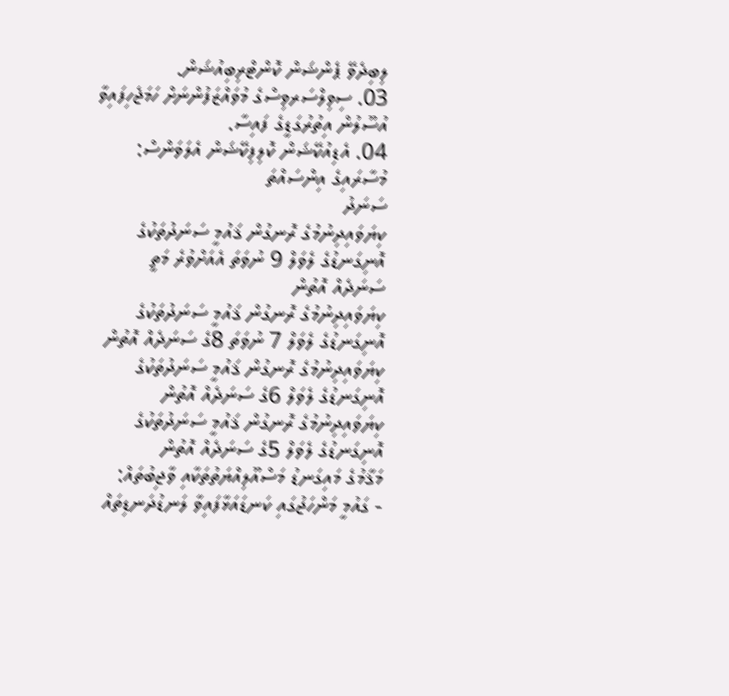ލިބިދެވޭ ޕެންޝަން ކޮންޓްރިބިއުޝަން.
03. ސިވިލްސަރވިސްގެ މުވައްޒަފުންނަށް ހަމަޖެހިފައިވާ އުސޫލުން އިތުރުގަޑީގެ ފައިސާ.
04. އެޑިއުކޭޝަން ކޮލިފިކޭޝަން އެލަވަންސް:
މުސާރައިގެ އިންސައްތަ
ސަނަދު
ކިޔަވައިދިނުމުގެ ރޮނގުން ޤައުމީ ސަނަދުތަކުގެ އޮނިގަނޑުގެ ލެވަލް 9 ނުވަތަ އެއަށްވުރެ މަތީ ސަނަދެއް އޮތުން
ކިޔަވައިދިނުމުގެ ރޮނގުން ޤައުމީ ސަނަދުތަކުގެ އޮނިގަނޑުގެ ލެވަލް 7 ނުވަތަ 8ގެ ސަނަދެއް އޮތުން
ކިޔަވައިދިނުމުގެ ރޮނގުން ޤައުމީ ސަނަދުތަކުގެ އޮނިގަނޑުގެ ލެވަލް 6ގެ ސަނަދެއް އޮތުން
ކިޔަވައިދިނުމުގެ ރޮނގުން ޤައުމީ ސަނަދުތަކުގެ އޮނިގަނޑުގެ ލެވަލް 5ގެ ސަނަދެއް އޮތުން
މަޤާމުގެ މައިގަނޑު މަސްއޫލިއްޔަތުތަކާއި ވާޖިބުތައް:
- ގައުމީ މަންހަޖުގައި ކަނޑައަޅާފައިވާ ލަނޑުދަނޑިތައް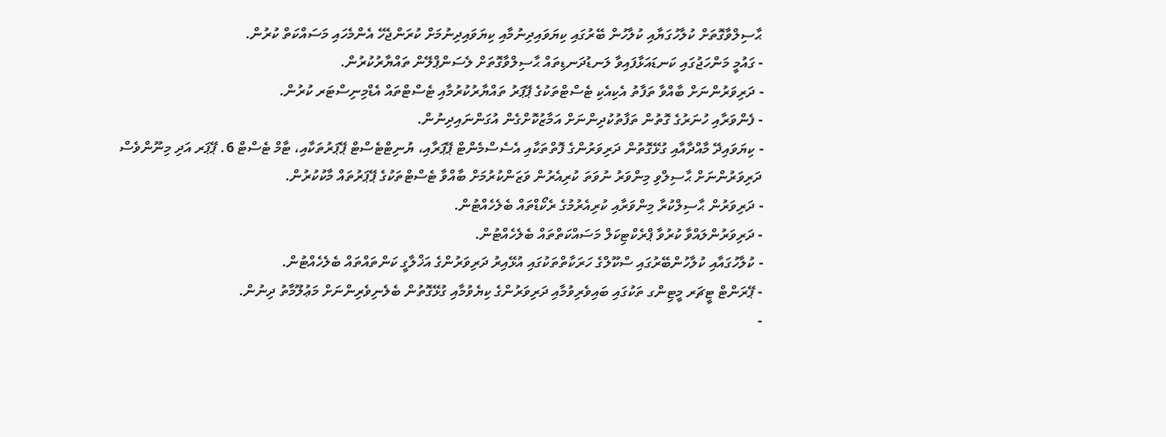ޙާސިލްވާގޮތަށް ކުލާހުގަޔާއި ކުލާހުން ބޭރުގައި ކިޔަވައިދިނުމާއި ކިޔަވައިދިނުމަށް ކުރަންޖެހޭ އެންމެހައި މަސައްކަތް ކުރުން.
- ގައުމީ މަންހަޖުގައި ކަނޑައަޅާފައިވާ ލަނޑުދަނޑިތައް ޙާސިލްވާގޮތަށް ލެސަންޕްލޭން ތައްޔާރުކުރުން.
- ދަރިވަރުންނަށް ބާއްވާ ތަފާތު އެކިއެކި ޓެސްޓްތަކުގެ ޕޭޕަރު ތައްޔާރުކުރުމާއި ޓެސްޓްތައް އެޑްމިނިސްޓަރ ކުރުން.
- ފެންވަރާއި ހުނަރުގެ ގޮތުން ތަފާތުކުދިންނަށް އަމާޒުކޮށްގެން އުގަންނައިދިނުން.
- ކިޔަވައިދޭ މާއްދާއާއި ގުޅޭގޮތުން ދަރިވަރުންގެ ފޮތްތަކާއި އެސެސްމެންޓް ޕޭޕަރާއި، ޔުނިޓްޓެސްޓް ޕޭޕަރުތަކާއި، ޓާމް ޓެސްޓް 6. ޕޭޕަރ އަދި މިނޫންވެސް ދަރިވަރުންނަށް ޙާސިލްވި މިންވަރު ނުވަތަ ކުރިއެރުން ވަޒަންކުރުމަށް ބާއްވާ ޓެސްޓްތަކުގެ ޕޭޕަރުތައް މާކުކުރުން.
- ދަރިވަރުން ޙާސިލްކުރާ މިންވަރާއި ކުރިއެރުމުގެ ރެކޯޑްތައް ބެލެހެއްޓުން.
- ދަރިވަރުންލައްވާ ކުރުވާ ޕްރެކްޓިކަލް މަސައްކަތްތައް ބެލެހެއްޓުން.
- ކުލާހުގައާއި ކުލާހުންބޭރުގައި ސްކޫލްގެ ހަރަކާތްތަކުގައި އުޅޭއިރު ދަރިވަރުންގެ އަޚްލާގީ ކަންތައްތައް ބެލެހެއްޓުން.
- ޕޭރަންޓް ޓީޗަރ މީޓިންގ ތަކުގައި ބައިވެރިވުމާއި ދަރިވަރުންގެ ކިޔެވުމާއި ގުޅޭގޮތުން ބެލެނިވެރިންނަށް މަޢުލޫމާތު ދިނުން.
-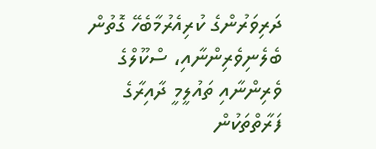ދަރިވަރުންގެ ކުރިއެރުމާބެހޭ ގޮތުން ބެލެނިވެރިންނާއި، ސްކޫލްގެ ވެރިންނާއި ތައުލީމީ ދާއިރާގެ ފަރާތްތަކުން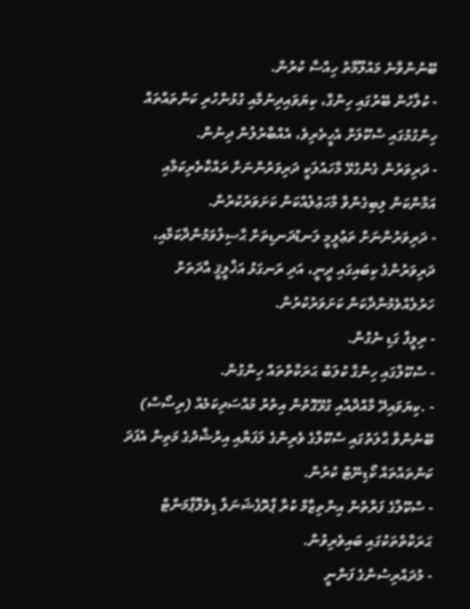ބޭނުންވާނެ މައުލޫމާތު ހިއްސާ ކުރުން.
- ކުލާހުން ބޭރުގައި ހިންގާ، ކިޔަވައިދިނުމާއި ގުޅުންހުރި ކަންތައްތައް ހިންގުމުގައި ސްކޫލަށް އެހީތެރިވެ، އެއްބާރުލުން ދިނުން.
- ދަރިވަރުން ގެންގުޅޭ މާހައުލަކީ ދަރިވަރުންނަށް ރައްކާތެރިކަމާއި އަމާންކަން ލިބިގެންވާ މާހަޢުލެއްކަން ކަށަވަރުކުރުން.
- ދަރިވަރުންނަށް ތަޢުލީމީ ލަނޑުދަނޑިތަށް ޙާސިލުވަމުންދާކަމާއި، ދަރިވަރުންގެ ކިބައިގައި ދީނީ، އަދި ރަނގަޅު އަޚްލީޤީ އާދަތަށް ހަރުލެއްވެމުންދާކަން ކަށަވަރުކުރުން.
- ރިލީފް ގަޑި ނެގުން.
- ސްކޫލްގައި ހިންގާ ކުލަބް ޙަރަކާތްތައް ހިންގުން.
- .ކިޔަވައިދޭ މާއްދާއާއި ގުޅޭގޮތުން އިތުރު މުއްސަދިކަމެއް (ރިސޯސް) ބޭނުންވާ ޙާލަތުގައި ސްކޫލްގެ ވެރިންގެ ލަފަޔާއި އިރުޝާދުގެ މަތިން އެފަދަ ކަންތައްތައް ކޯޑިނޭޓް ކުރުން.
- ސްކޫލްގެ ފަރާތުން އިންތިޒާމް ކުރާ ޕްރޮފެޝަނަލް ޑިވެލޮޕްމަންޓް ޙަރަކާތްތަކުގައި ބައިވެރިވުން.
- މުދައްރިސުންގެ ފަންނީ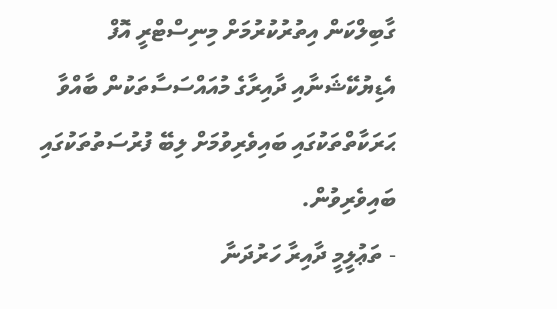ގާބިލްކަން އިތުރުކުރުމަށް މިނިސްޓްރީ އޮފް އެޑިޔުކޭޝަނާއި ދާއިރާގެ މުއައްސަސާތަކުން ބާއްވާ ޙަރަކާތްތަކުގައި ބައިވެރިވުމަށް ލިބޭ ފުރުސަތުތަކުގައި ބައިވެރިވުން.
- ތަޢުލީމީ ދާއިރާ ހަރުދަނާ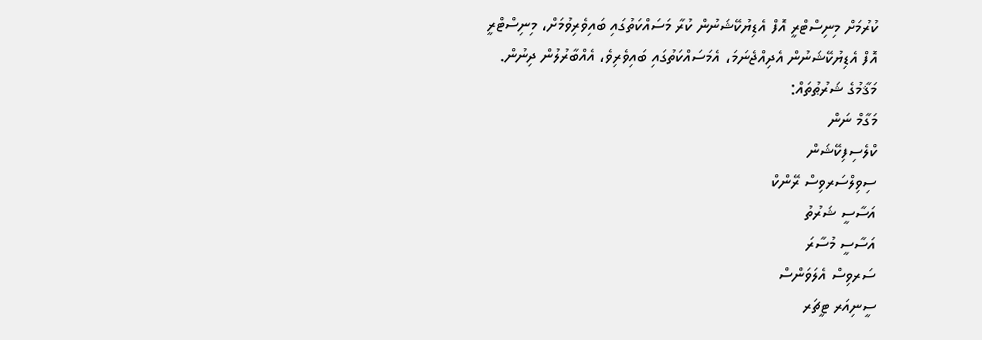ކުރުމަށް މިނިސްޓްރީ އޮފް އެޑިޔުކޭޝަނުން ކުރާ މަސައްކަތުގައި ބައިވެރިވުމަށް، މިނިސްޓްރީ އޮފް އެޑިޔުކޭޝަނުން އެދިއްޖެނަމަ، އެމަސައްކަތުގައި ބައިވެރިވެ، އެއްބާރުލުން ދިނުން.
މަޤާމުގެ ޝަރުޠުތައް:
މަގާމް ނަން
ކްލެސިފިކޭޝަން
ސިވިލްސަރވިސް ރޭންކް
އަސާސީ ޝަރުތު
އަސާސީ މުސާރަ
ސަރވިސް އެލަވަންސް
ސީނިއަރ ޓީޗަރ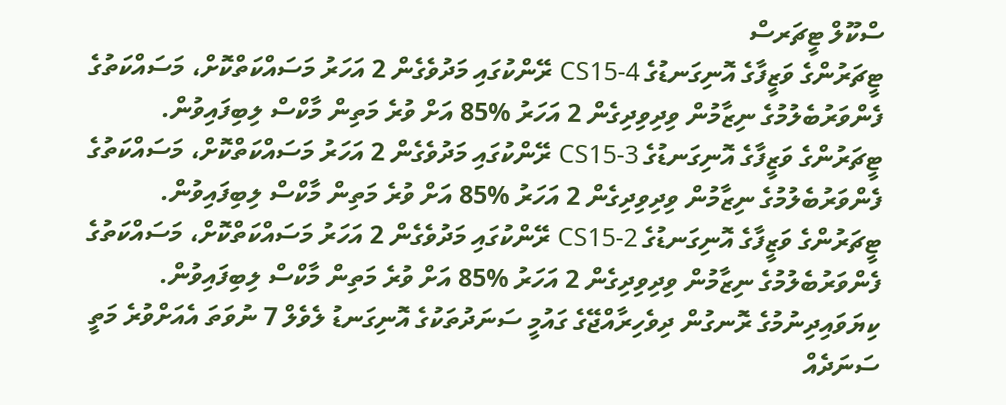ސްކޫލް ޓީޗަރސް
ޓީޗަރުންގެ ވަޒީފާގެ އޮނިގަނޑުގެ CS15-4 ރޭންކުގައި މަދުވެގެން 2 އަހަރު މަސައްކަތްކޮށް، މަސައްކަތުގެ ފެންވަރުބެލުމުގެ ނިޒާމުން ވިދިވިދިގެން 2 އަހަރު %85 އަށް ވުރެ މަތިން މާކްސް ލިބިފައިވުން.
ޓީޗަރުންގެ ވަޒީފާގެ އޮނިގަނޑުގެ CS15-3 ރޭންކުގައި މަދުވެގެން 2 އަހަރު މަސައްކަތްކޮށް، މަސައްކަތުގެ ފެންވަރުބެލުމުގެ ނިޒާމުން ވިދިވިދިގެން 2 އަހަރު %85 އަށް ވުރެ މަތިން މާކްސް ލިބިފައިވުން.
ޓީޗަރުންގެ ވަޒީފާގެ އޮނިގަނޑުގެ CS15-2 ރޭންކުގައި މަދުވެގެން 2 އަހަރު މަސައްކަތްކޮށް، މަސައްކަތުގެ ފެންވަރުބެލުމުގެ ނިޒާމުން ވިދިވިދިގެން 2 އަހަރު %85 އަށް ވުރެ މަތިން މާކްސް ލިބިފައިވުން.
ކިޔަވައިދިނުމުގެ ރޮނގުން ދިވެހިރާއްޖޭގެ ގައުމީ ސަނަދުތަކުގެ އޮނިގަނޑު ލެވެލް 7 ނުވަތަ އެއަށްވުރެ މަތީ ސަނަދެއް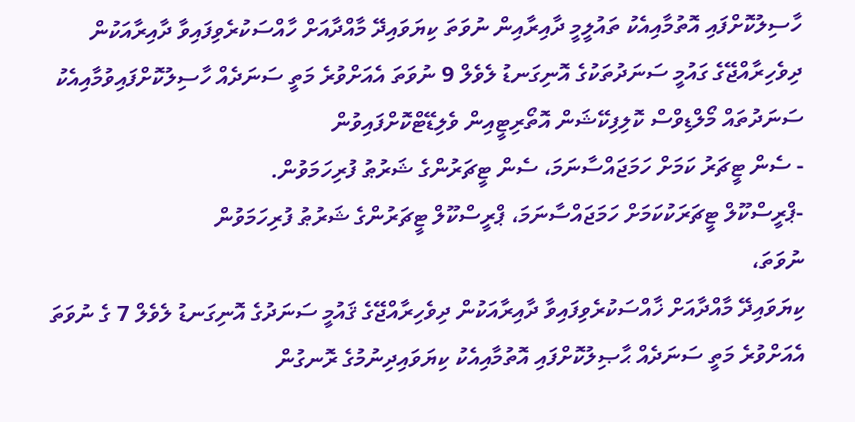ހާސިލުކޮށްފައި އޮތުމާއިއެކު ތައުލީމީ ދާއިރާއިން ނުވަތަ ކިޔަވައިދޭ މާއްދާއަށް ހާއްސަކުރެވިފައިވާ ދާއިރާއަކުން ދިވެހިރާއްޖޭގެ ގައުމީ ސަނަދުތަކުގެ އޮނިގަނޑު ލެވެލް 9 ނުވަތަ އެއަށްވުރެ މަތީ ސަނަދެއް ހާސިލުކޮށްފައިވުމާއިއެކު ސަނަދުތައް މޯލްޑިވްސް ކޮލިފިކޭޝަން އޮތޯރިޓީއިން ވެލިޑޭޓްކޮށްފައިވުން
- ސެން ޓީޗަރު ކަމަށް ހަމަޖައްސާނަމަ، ސެން ޓީޗަރުންގެ ޝަރުޠު ފުރިހަމަވުން.
-ޕްރީސްކޫލް ޓީޗަރަކުކަމަށް ހަމަޖައްސާނަމަ، ޕްރީސްކޫލް ޓީޗަރުންގެ ޝަރުޠު ފުރިހަމަވުން
ނުވަތަ،
ކިޔަވައިދޭ މާއްދާއަށް ޚާއްސަކުރެވިފައިވާ ދާއިރާއަކުން ދިވެހިރާއްޖޭގެ ޤައުމީ ސަނަދުގެ އޮނިގަނޑު ލެވެލް 7 ގެ ނުވަތަ އެއަށްވުރެ މަތީ ސަނަދެއް ޙާޞިލުކޮށްފައި އޮތުމާއިއެކު ކިޔަވައިދިނުމުގެ ރޮނގުން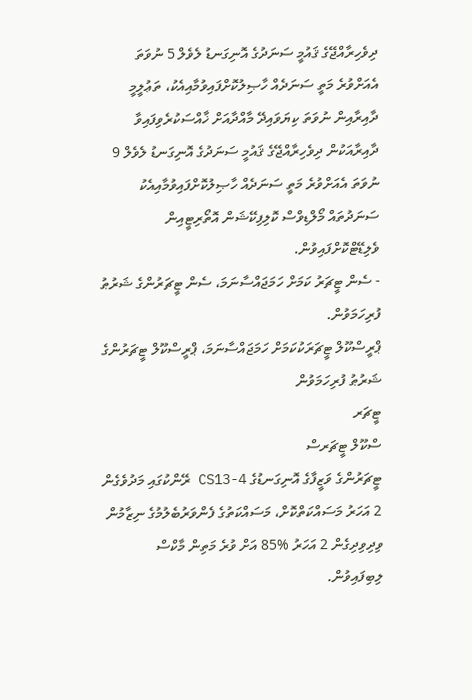ދިވެހިރާއްޖޭގެ ޤައުމީ ސަނަދުގެ އޮނިގަނޑު ލެވެލް 5 ނުވަތަ އެއަށްވުރެ މަތީ ސަނަދެއް ހާޞިލުކޮށްފައިވުމާއިއެކު، ތަޢުލީމީ ދާއިރާއިން ނުވަތަ ކިޔަވައިދޭ މާއްދާއަށް ޚާއްސަކުރެވިފައިވާ ދާއިރާއަކުން ދިވެހިރާއްޖޭގެ ޤައުމީ ސަނަދުގެ އޮނިގަނޑު ލެވެލް 9 ނުވަތަ އެއަށްވުރެ މަތީ ސަނަދެއް ހާޞިލުކޮށްފައިވުމާއިއެކު ސަނަދުތައް މޯލްޑިވްސް ކޮލިފިކޭޝަން އޮތޯރިޓީއިން ވެލިޑޭޓްކޮށްފައިވުން.
- ސެން ޓީޗަރު ކަމަށް ހަމަޖައްސާނަމަ، ސެން ޓީޗަރުންގެ ޝަރުޠު ފުރިހަމަވުން.
ޕްރީސްކޫލް ޓީޗަރަކުކަމަށް ހަމަޖައްސާނަމަ، ޕްރީސްކޫލް ޓީޗަރުންގެ ޝަރުޠު ފުރިހަމަވުން
ޓީޗަރ
ސްކޫލް ޓީޗަރސް
ޓީޗަރުންގެ ވަޒީފާގެ އޮނިގަނޑުގެ CS13-4 ރޭންކުގައި މަދުވެގެން 2 އަހަރު މަސައްކަތްކޮށް، މަސައްކަތުގެ ފެންވަރުބެލުމުގެ ނިޒާމުން ވިދިވިދިގެން 2 އަހަރު %85 އަށް ވުރެ މަތިން މާކްސް ލިބިފައިވުން.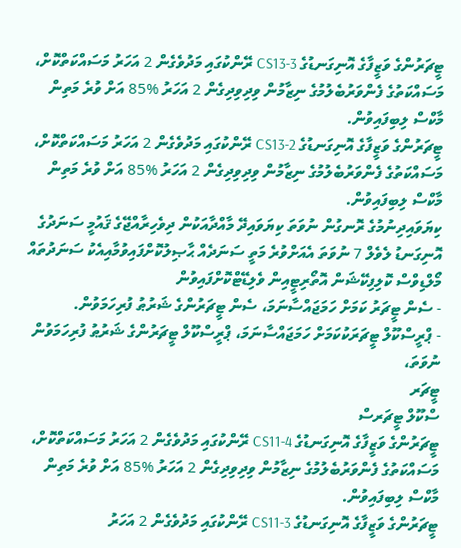ޓީޗަރުންގެ ވަޒީފާގެ އޮނިގަނޑުގެ CS13-3 ރޭންކުގައި މަދުވެގެން 2 އަހަރު މަސައްކަތްކޮށް، މަސައްކަތުގެ ފެންވަރުބެލުމުގެ ނިޒާމުން ވިދިވިދިގެން 2 އަހަރު %85 އަށް ވުރެ މަތިން މާކްސް ލިބިފައިވުން.
ޓީޗަރުންގެ ވަޒީފާގެ އޮނިގަނޑުގެ CS13-2 ރޭންކުގައި މަދުވެގެން 2 އަހަރު މަސައްކަތްކޮށް، މަސައްކަތުގެ ފެންވަރުބެލުމުގެ ނިޒާމުން ވިދިވިދިގެން 2 އަހަރު %85 އަށް ވުރެ މަތިން މާކްސް ލިބިފައިވުން.
ކިޔަވައިދިނުމުގެ ރޮނގުން ނުވަތަ ކިޔަވައިދޭ މާއްދާއަކުން ދިވެހިރާއްޖޭގެ ޤައުމީ ސަނަދުގެ އޮނިގަނޑު ލެވެލް 7 ނުވަތަ އެއަށްވުރެ މަތީ ސަނަދެއް ޙާޞިލުކޮށްފައިވުމާއިއެކު ސަނަދުތައް މޯލްޑިވްސް ކޮލިފިކޭޝަން އޮތޯރިޓީއިން ވެލިޑޭޓްކޮށްފައިވުން
- ސެން ޓީޗަރު ކަމަށް ހަމަޖައްސާނަމަ، ސެން ޓީޗަރުންގެ ޝަރުޠު ފުރިހަމަވުން.
- ޕްރީސްކޫލް ޓީޗަރަކުކަމަށް ހަމަޖައްސާނަމަ، ޕްރީސްކޫލް ޓީޗަރުންގެ ޝަރުޠު ފުރިހަމަވުން
ނުވަތަ،
ޓީޗަރ
ސްކޫލް ޓީޗަރސް
ޓީޗަރުންގެ ވަޒީފާގެ އޮނިގަނޑުގެ CS11-4 ރޭންކުގައި މަދުވެގެން 2 އަހަރު މަސައްކަތްކޮށް، މަސައްކަތުގެ ފެންވަރުބެލުމުގެ ނިޒާމުން ވިދިވިދިގެން 2 އަހަރު %85 އަށް ވުރެ މަތިން މާކްސް ލިބިފައިވުން.
ޓީޗަރުންގެ ވަޒީފާގެ އޮނިގަނޑުގެ CS11-3 ރޭންކުގައި މަދުވެގެން 2 އަހަރު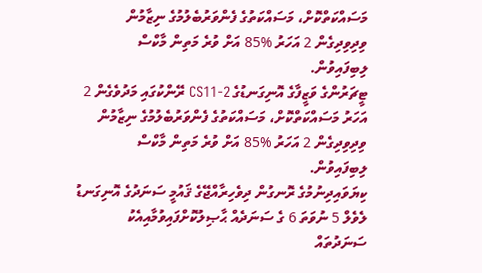މަސައްކަތްކޮށް، މަސައްކަތުގެ ފެންވަރުބެލުމުގެ ނިޒާމުން ވިދިވިދިގެން 2 އަހަރު %85 އަށް ވުރެ މަތިން މާކްސް ލިބިފައިވުން.
ޓީޗަރުންގެ ވަޒީފާގެ އޮނިގަނޑުގެ CS11-2 ރޭންކުގައި މަދުވެގެން 2 އަހަރު މަސައްކަތްކޮށް، މަސައްކަތުގެ ފެންވަރުބެލުމުގެ ނިޒާމުން ވިދިވިދިގެން 2 އަހަރު %85 އަށް ވުރެ މަތިން މާކްސް ލިބިފައިވުން.
ކިޔަވައިދިނުމުގެ ރޮނގުން ދިވެހިރާއްޖޭގެ ޤައުމީ ސަނަދުގެ އޮނިގަނޑު ލެވެލް 5 ނުވަތަ 6 ގެ ސަނަދެއް ޙާޞިލުކޮށްފައިވުމާއިއެކު ސަނަދުތައް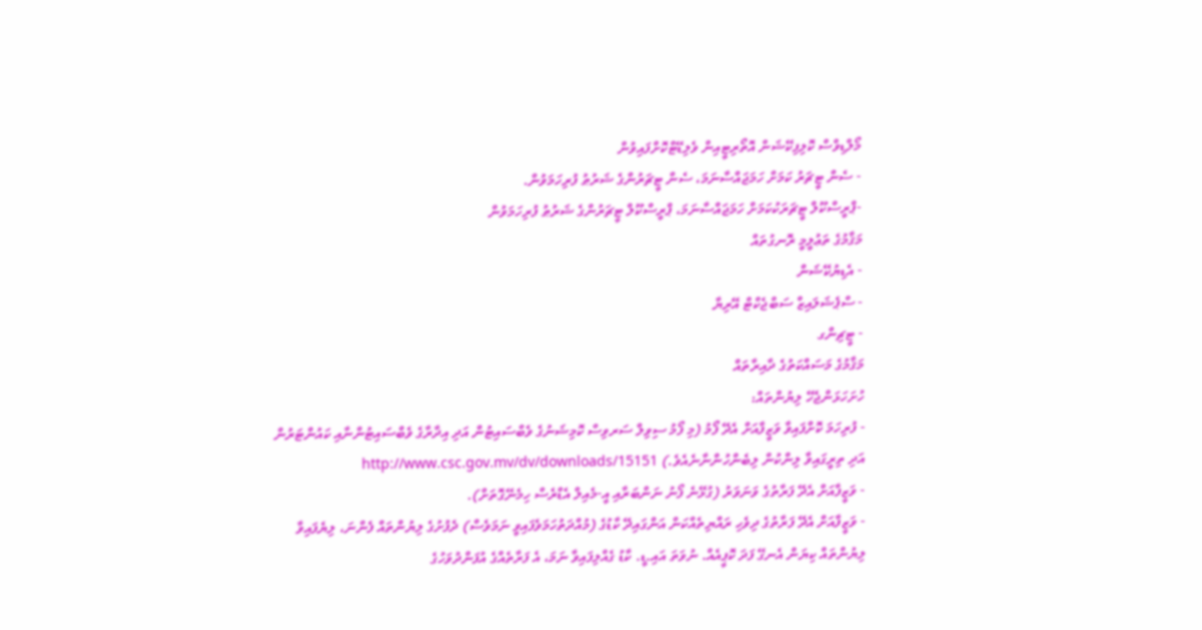މޯލްޑިވްސް ކޮލިފިކޭޝަން އޮތޯރިޓީއިން ވެލިޑޭޓްކޮށްފައިވުން
- ސެން ޓީޗަރު ކަމަށް ހަމަޖައްސާނަމަ، ސެން ޓީޗަރުންގެ ޝަރުޠު ފުރިހަމަވުން.
-ޕްރީސްކޫލް ޓީޗަރަކުކަމަށް ހަމަޖައްސާނަމަ، ޕްރީސްކޫލް ޓީޗަރުންގެ ޝަރުޠު ފުރިހަމަވުން
މަޤާމުގެ ތަޢުލީމީ ރޮނގުތައް
- އެޑިޔުކޭޝަން
- ސްޕެޝަލައިޒް ސަބްޖެކްޓް އޭރިޔާ
- ޓީޗިންގ
މަޤާމުގެ މަސައްކަތުގެ ދާއިރާތައް
ހުށަހަޅަންޖެހޭ ލިޔުންތައް:
- ފުރިހަމަ ކޮށްފައިވާ ވަޒީފާއަށް އެދޭ ފޯމު (މި ފޯމު ސިވިލް ސަރވިސް ކޮމިޝަނުގެ ވެބްސައިޓުން އަދި އިދާރާގެ ވެބްސައިޓުންނާއި ކައުންޓަރުން އަދި ތިރީގައިވާ ލިންކުން ލިބެންހުންނާނެއެވެ.) http://www.csc.gov.mv/dv/downloads/15151
- ވަޒީފާއަށް އެދޭ ފަރާތުގެ ވަނަވަރު (ގުޅޭނެ ފޯނު ނަންބަރާއި އީ-މެއިލް އެޑްރެސް ހިމެނޭގޮތަށް).
- ވަޒީފާއަށް އެދޭ ފަރާތުގެ ދިވެހި ރައްޔިތެއްކަން އަންގައިދޭ ކާޑުގެ (މުއްދަތުހަމަވެފައިވީ ނަމަވެސް) ދެފުށުގެ ލިޔުންތައް ފެންނަ، ލިޔެފައިވާ ލިޔުންތައް ކިޔަން އެނގޭ ފަދަ ކޮޕީއެއް. ނުވަތަ އައި.ޑީ. ކާޑު ގެއްލިފައިވާ ނަމަ، އެ ފަރާތެއްގެ އުފަންދުވަހުގެ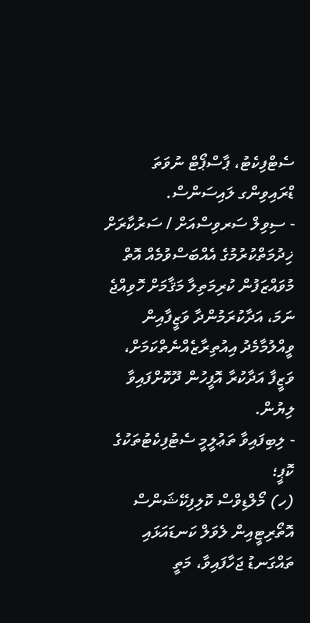ސެޓްފިކެޓު، ޕާސްޕޯޓް ނުވަތަ ޑްރައިވިންގ ލައިސަންސް.
- ސިވިލް ސަރވިސްއަށް / ސަރުކާރަށް ޚިދުމަތްކުރުމުގެ އެއްބަސްވުމެއް އޮތް މުވައްޒަފުން ކުރިމަތިލާ މަޤާމަށް ހޮވިއްޖެ ނަމަ، އަދާކުރަމުންދާ ވަޒީފާއިން ވީއްލުމާމެދު އިއުތިރާޒެއްނެތްކަމަށް، ވަޒީފާ އަދާކުރާ އޮފީހުން ދޫކޮށްފައިވާ ލިޔުން.
- ލިބިފައިވާ ތަޢުލީމީ ސެޓުފިކެޓުތަކުގެ ކޮޕީ؛
(ހ) މޯލްޑިވްސް ކޮލިފިކޭޝަންސް އޮތޯރިޓީއިން ލެވަލް ކަނޑައަޅައި ތައްގަނޑު ޖަހާފައިވާ، މަތީ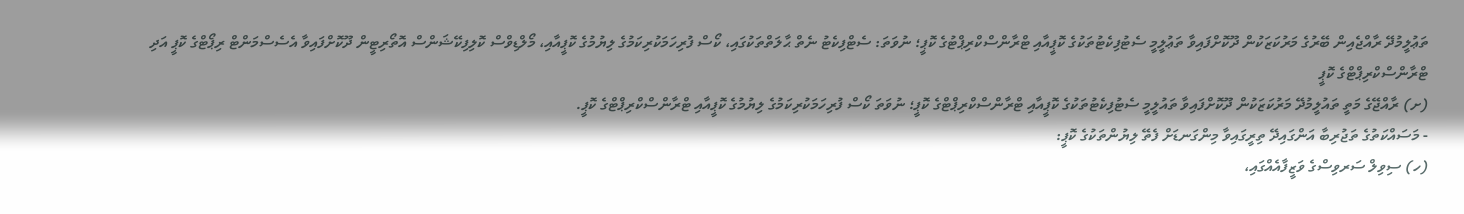ތަޢުލީމުދޭ ރާއްޖެއިން ބޭރުގެ މަރުކަޒަކުން ދޫކޮށްފައިވާ ތަޢުލީމީ ސެޓުފިކެޓުތަކުގެ ކޮޕީއާއި ޓްރާންސްކްރިޕްޓުގެ ކޮޕީ؛ ނުވަތަ: ސެޓްފިކެޓު ނެތް ޙާލަތްތަކުގައި، ކޯސް ފުރިހަމަކުރިކަމުގެ ލިޔުމުގެ ކޮޕީއާއި، މޯލްޑިވްސް ކޮލިފިކޭޝަންސް އޮތޯރިޓީން ދޫކޮށްފައިވާ އެސެސްމަންޓް ރިޕޯޓްގެ ކޮޕީ އަދި ޓްރާންސްކްރިޕްޓްގެ ކޮޕީ
(ށ) ރާއްޖޭގެ މަތީ ތައުލީމުދޭ މަރުކަޒަކުން ދޫކޮށްފައިވާ ތައުލީމީ ސެޓުފިކެޓުތަކުގެ ކޮޕީއާއި ޓްރާންސްކްރިޕްޓްގެ ކޮޕީ؛ ނުވަތަ ކޯސް ފުރިހަމަކުރިކަމުގެ ލިޔުމުގެ ކޮޕީއާއި ޓްރާންސްކްރިޕްޓްގެ ކޮޕީ.
- މަސައްކަތުގެ ތަޖުރިބާ އަންގައިދޭ ތިރީގައިވާ މިންގަނޑަށް ފެތޭ ލިޔުންތަކުގެ ކޮޕީ:
(ހ) ސިވިލް ސަރވިސްގެ ވަޒީފާއެއްގައި،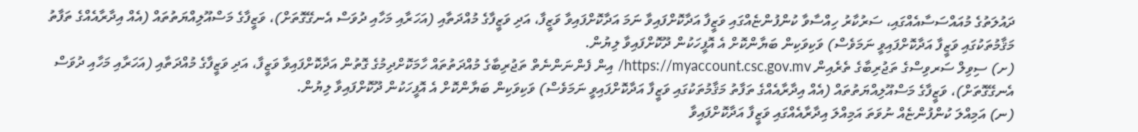ދައުލަތުގެ މުއައްސަސާއެއްގައި، ސަރުކާރު ހިއްސާވާ ކުންފުންޏެއްގައި ވަޒީފާ އަދާކޮށްފައިވާ ނަމަ އަދާކޮށްފައިވާ ވަޒީފާ، އަދި ވަޒީފާގެ މުއްދަތާއި (އަހަރާއި މަހާއި ދުވަސް އެނގޭގޮތަށް)، ވަޒީފާގެ މަސްއޫލިއްޔަތުތައް (އެއް އިދާރާއެއްގެ ތަފާތު މަޤާމުތަކުގައި ވަޒީފާ އަދާކޮށްފައިވީ ނަމަވެސް) ވަކިވަކިން ބަޔާންކޮށް އެ އޮފީހަކުން ދޫކޮށްފައިވާ ލިޔުން.
(ށ) ސިވިލް ސަރވިސްގެ ތަޖުރިބާގެ ތެރެއިން https://myaccount.csc.gov.mv/ އިން ފެންނަންނެތް ތަޖުރިބާގެ މުއްދަތުތައް ހާމަކޮށްދިމުގެ ގޮތުން އަދާކޮށްފައިވާ ވަޒީފާ، އަދި ވަޒީފާގެ މުއްދަތާއި (އަހަރާއި މަހާއި ދުވަސް އެނގޭގޮތަށް)، ވަޒީފާގެ މަސްއޫލިއްޔަތުތައް (އެއް އިދާރާއެއްގެ ތަފާތު މަޤާމުތަކުގައި ވަޒީފާ އަދާކޮށްފައިވީ ނަމަވެސް) ވަކިވަކިން ބަޔާންކޮށް އެ އޮފީހަކުން ދޫކޮށްފައިވާ ލިޔުން.
(ނ) އަމިއްލަ ކުންފުންޏެއް ނުވަތަ އަމިއްލަ އިދާރާއެއްގައި ވަޒީފާ އަދާކޮށްފައިވާ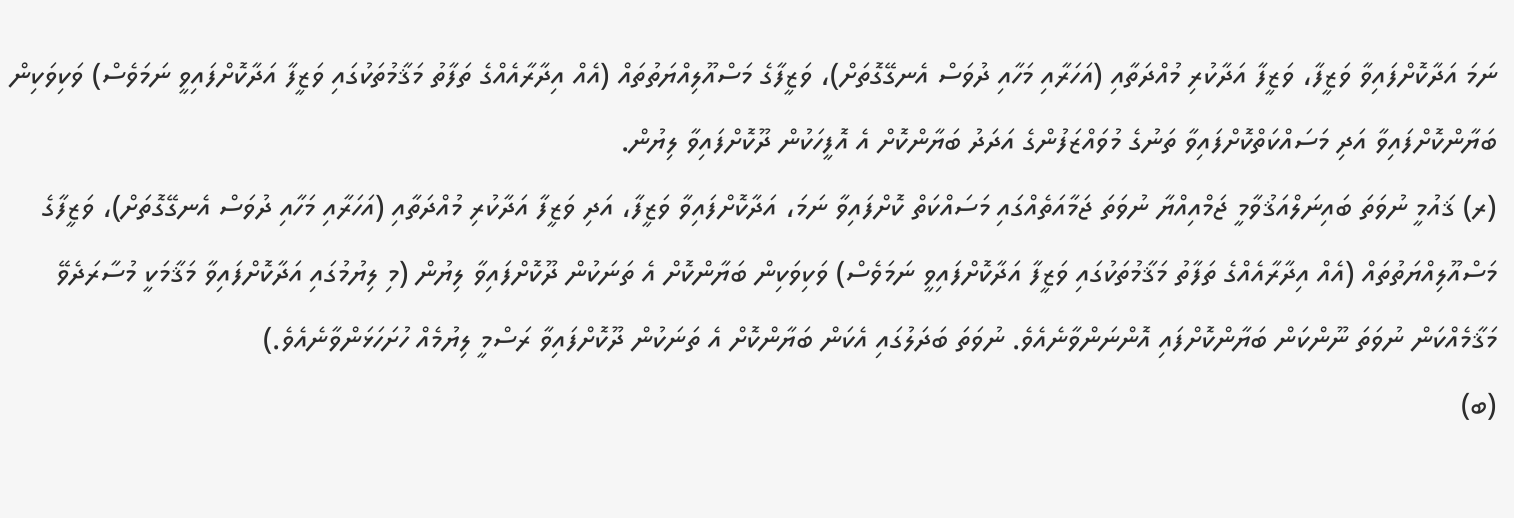ނަމަ އަދާކޮށްފައިވާ ވަޒީފާ، ވަޒީފާ އަދާކުރި މުއްދަތާއި (އަހަރާއި މަހާއި ދުވަސް އެނގޭގޮތަށް)، ވަޒީފާގެ މަސްއޫލިއްޔަތުތައް (އެއް އިދާރާއެއްގެ ތަފާތު މަޤާމުތަކުގައި ވަޒީފާ އަދާކޮށްފައިވީ ނަމަވެސް) ވަކިވަކިން ބަޔާންކޮށްފައިވާ އަދި މަސައްކަތްކޮށްފައިވާ ތަނުގެ މުވައްޒަފުންގެ އަދަދު ބަޔާންކޮށް އެ އޮފީހަކުން ދޫކޮށްފައިވާ ލިޔުން.
(ރ) ޤައުމީ ނުވަތަ ބައިނަލްއަޤުވާމީ ޖަމްއިއްޔާ ނުވަތަ ޖަމާއަތެއްގައި މަސައްކަތް ކޮށްފައިވާ ނަމަ، އަދާކޮށްފައިވާ ވަޒީފާ، އަދި ވަޒީފާ އަދާކުރި މުއްދަތާއި (އަހަރާއި މަހާއި ދުވަސް އެނގޭގޮތަށް)، ވަޒީފާގެ މަސްއޫލިއްޔަތުތައް (އެއް އިދާރާއެއްގެ ތަފާތު މަޤާމުތަކުގައި ވަޒީފާ އަދާކޮށްފައިވީ ނަމަވެސް) ވަކިވަކިން ބަޔާންކޮށް އެ ތަނަކުން ދޫކޮށްފައިވާ ލިޔުން (މި ލިޔުމުގައި އަދާކޮށްފައިވާ މަޤާމަކީ މުސާރަދެވޭ މަޤާމެއްކަން ނުވަތަ ނޫންކަން ބަޔާންކޮށްފައި އޮންނަންވާނެއެވެ. ނުވަތަ ބަދަލުގައި އެކަން ބަޔާންކޮށް އެ ތަނަކުން ދޫކޮށްފައިވާ ރަސްމީ ލިޔުމެއް ހުށަހަޅަންވާނެއެވެ.)
(ބ)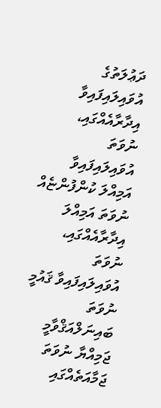ދަޢުލަތުގެ އުވައިލައިފައިވާ އިދާރާއެއްގައި، ނުވަތަ އުވައިލައިފައިވާ އަމިއްލަ ކުންފުންޏެއް ނުވަތަ އަމިއްލަ އިދާރާއެއްގައި، ނުވަތަ އުވައިލައިފައިވާ ޤައުމީ ނުވަތަ ބައިނަލްއަޤްވާމީ ޖަމިއްޔާ ނުވަތަ ޖަމާއަތެއްގައި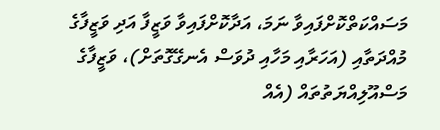މަސައްކަތްކޮށްފައިވާ ނަމަ، އަދާކޮށްފައިވާ ވަޒީފާ އަދި ވަޒީފާގެ މުއްދަތާއި (އަހަރާއި މަހާއި ދުވަސް އެނގޭގޮތަށް)، ވަޒީފާގެ މަސްއޫލިއްޔަތުތައް (އެއް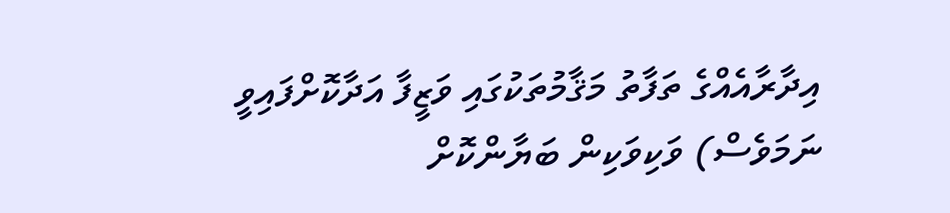އިދާރާއެއްގެ ތަފާތު މަޤާމުތަކުގައި ވަޒީފާ އަދާކޮށްފައިވީ ނަމަވެސް) ވަކިވަކިން ބަޔާންކޮށް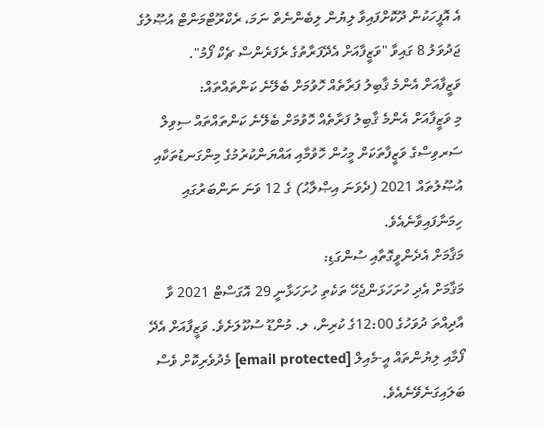އެ އޮފީހަކުން ދޫކޮށްފައިވާ ލިޔުން ލިބެންނެތް ނަމަ، ރެކްރޫޓްމަންޓް އުޞޫލުގެ ޖަދުވަލު 8 ގައިވާ "ވަޒީފާއަށް އެދޭފަރާތުގެ ރެފަރެންސް ޗެކް ފޯމު".
ވަޒީފާއަށް އެންމެ ޤާބިލު ފަރާތެއް ހޮވުމަށް ބެލޭނެ ކަންތައްތައް:
މި ވަޒީފާއަށް އެންމެ ޤާބިލު ފަރާތެއް ހޮވުމަށް ބެލޭނެ ކަންތައްތައް ސިވިލް ސަރވިސްގެ ވަޒީފާތަކަށް މީހުން ހޮވުމާއި އައްޔަންކުރުމުގެ މިންގަނޑުތަކާއި އުޞޫލުތައް 2021 (ދެވަނަ އިޞްލާޙު) ގެ 12 ވަނަ ނަންބަރުގައި ހިމަނާފައިވާނެއެވެ.
މަޤާމަށް އެދެންވީގޮތާއި ސުންގަޑި:
މަޤާމަށް އެދި ހުށަހަޅަންޖެހޭ ތަކެތި ހުށަހަޅާނީ 29 އޮގަސްޓް 2021 ވާ އާދިއްތަ ދުވަހުގެ 12:00ގެ ކުރިން، ލ. މުންޑޫ ސުކޫލަށެވެ. ވަޒީފާއަށް އެދޭ ފޯމާއި ލިޔުންތައް އީ-މެއިލް [email protected] މެދުވެރިކޮށް ވެސް ބަލައިގަނެވޭނެއެވެ.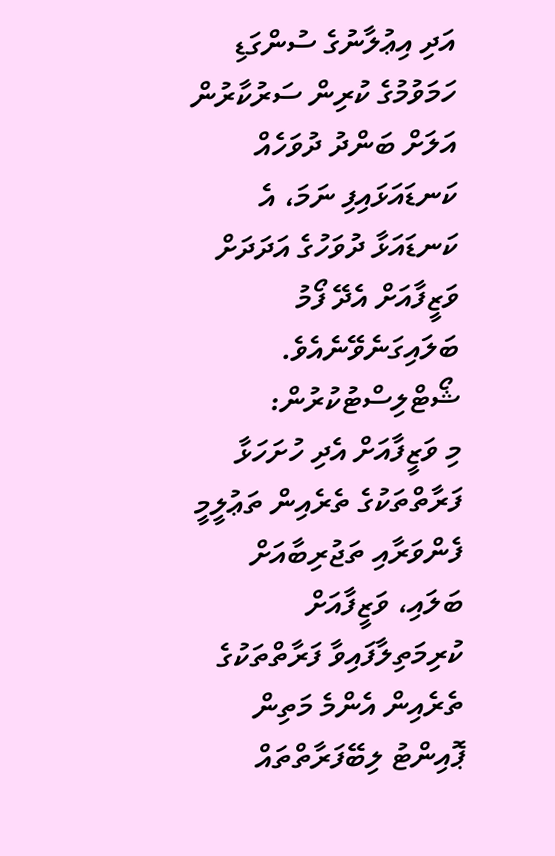އަދި އިޢުލާނުގެ ސުންގަޑި ހަމަވުމުގެ ކުރިން ސަރުކާރުން އަލަށް ބަންދު ދުވަހެއް ކަނޑައަޅައިފި ނަމަ، އެ ކަނޑައަޅާ ދުވަހުގެ އަދަދަށް ވަޒީފާއަށް އެދޭ ފޯމު ބަލައިގަނެވޭނެއެވެ.
ޝޯޓްލިސްޓުކުރުން:
މި ވަޒީފާއަށް އެދި ހުށަހަޅާ ފަރާތްތަކުގެ ތެރެއިން ތަޢުލީމީ ފެންވަރާއި ތަޖުރިބާއަށް ބަލައި، ވަޒީފާއަށް ކުރިމަތިލާފައިވާ ފަރާތްތަކުގެ ތެރެއިން އެންމެ މަތިން ޕޮއިންޓު ލިބޭފަރާތްތައް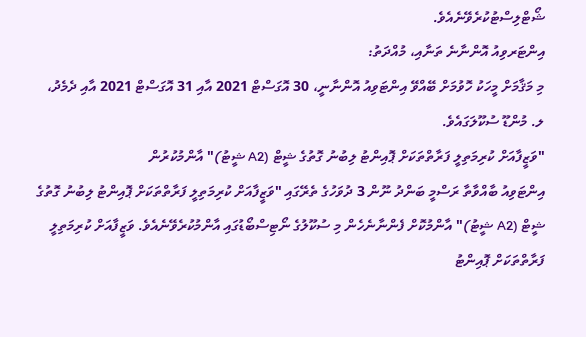ޝޯޓްލިސްޓުކުރެވޭނެއެވެ.
އިންޓަރވިއު އޮންނާނެ ތަނާއި، މުއްދަތު:
މި މަޤާމަށް މީހަކު ހޮވުމަށް ބޭއްވޭ އިންޓަވިއު އޮންނާނީ، 30 އޮގަސްޓް 2021 އާއި 31 އޮގަސްޓް 2021 އާއި ދެމެދު، ލ. މުންޑޫ ސުކޫލަގައެވެ.
"ވަޒީފާއަށް ކުރިމަތިލީ ފަރާތްތަކަށް ޕޮއިންޓު ލިބުނު ގޮތުގެ ޝީޓް (A2 ޝީޓު)" އާންމުކުރުން
އިންޓަވިއު ބާއްވާތާ ރަސްމީ ބަންދު ނޫން 3 ދުވަހުގެ ތެރޭގައި "ވަޒީފާއަށް ކުރިމަތިލީ ފަރާތްތަކަށް ޕޮއިންޓު ލިބުނު ގޮތުގެ ޝީޓް (A2 ޝީޓު)" އާންމުކޮށް ފެންނާނެހެން މި ސުކޫލުގެ ނޯޓިސްބޯޑުގައި އާންމުކުރެވޭނެއެވެ. ވަޒީފާއަށް ކުރިމަތިލީ ފަރާތްތަކަށް ޕޮއިންޓު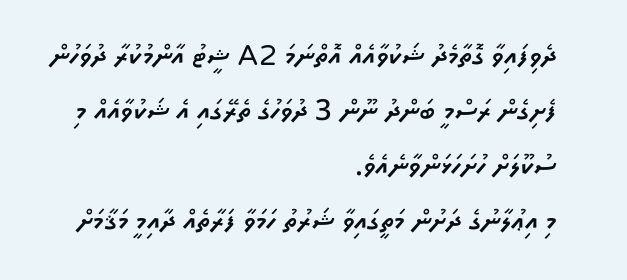ދެވިފައިވާ ގޮތާމެދު ޝަކުވާއެއް އޮތްނަމަ A2 ޝީޓު އާންމުކުރާ ދުވަހުން ފެށިގެން ރަސްމީ ބަންދު ނޫން 3 ދުވަހުގެ ތެރޭގައި އެ ޝަކުވާއެއް މި ސުކޫލަށް ހުށަހަޅަންވާނެއެވެ.
މި އިޢުލާނުގެ ދަށުން މަތީގައިވާ ޝަރުތު ހަމަވާ ފަރާތެއް ދާއިމީ މަޤާމަށް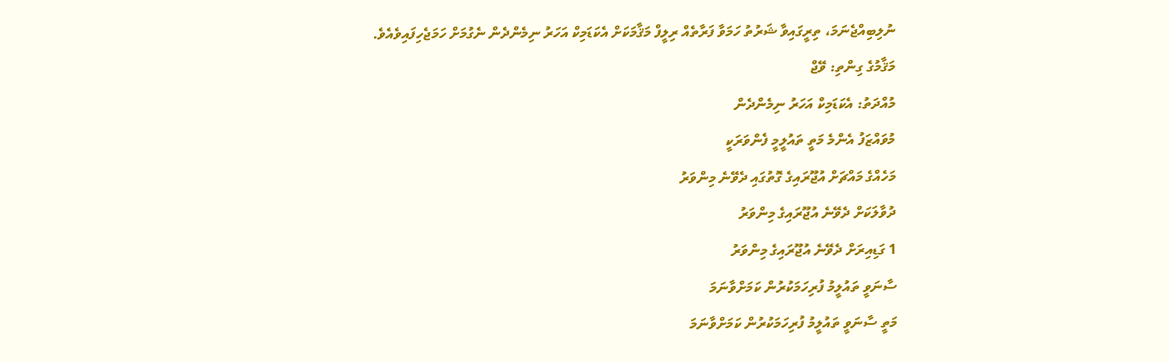ނުލިބިއްޖެނަމަ، ތިރީގައިވާ ޝަރުތު ހަމަވާ ފަރާތެއް ރިލީފް މަޤާމަކަށް އެކަޑަމިކް އަހަރު ނިމެންދެން ނެގުމަށް ހަމަޖެހިފައިވެއެވެ.
މަޤާމުގެ ގިންތި: ވޭޖް
މުއްދަތު: އެކަޑަމިކް އަހަރު ނިމެންދެން
މުވައްޒަފު އެންމެ މަތީ ތައުލީމީ ފެންވަރަކީ
މަހެއްގެ މައްޗަށް އުޖޫރައިގެ ގޮތުގައި ދެވޭނެ މިންވަރު
ދުވާލަކަށް ދެވޭނެ އުޖޫރައިގެ މިންވަރު
1 ގަޑިއިރަށް ދެވޭނެ އުޖޫރައިގެ މިންވަރު
ސާނަވީ ތައުލީމު ފުރިހަމަކުރުން ކަމަށްވާނަމަ
މަތީ ސާނަވީ ތައުލީމު ފުރިހަމަކުރުން ކަމަށްވާނަމަ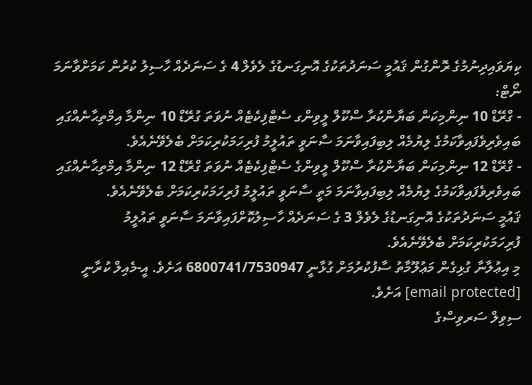ކިޔަވައިދިނުމުގެ ރޮންގުން ޤައުމީ ސަނަދުތަކުގެ އޮނިގަނޑުގެ ލެވެލް 4 ގެ ސަނަދެއް ހާސިލު ކުރުން ކަމަށްވާނަމަ
ނޯޓް:
- ގްރޭޑް 10 ނިންމިކަން ބަޔާންކުރާ ސްކޫލް ލީވިންގ ސެޓްފިކެޓެއް ނުވަތަ ގުރޭޑް 10 ނިންމާ އިމްތިޙާނެއްގައި ބައިވެރިވެފައިވާކަމުގެ ލިޔުމެއް ލިބިފައިވާނަމަ ސާނަވީ ތައުލީމު ފުރިހަމަކުރިކަމަށް ބެލެވޭނެއެވެ.
- ގްރޭޑް 12 ނިންމިކަން ބަޔާންކުރާ ސްކޫލް ލީވިންގެ ސެޓްފިކެޓެއް ނުވަތަ ގްރޭޑް 12 ނިންމާ އިމްތިޙާނެއްގައި ބައިވެރިވެފައިވާކަމުގެ ލިޔުމެއް ލިބިފައިވާނަމަ މަތީ ސާނަވީ ތައުލީމު ފުރިހަމަކުރިކަމަށް ބެލެވޭނެއެވެ.
ޤައުމީ ސަނަދުތަކުގެ އޮނިގަނޑުގެ ލެވެލް 3 ގެ ސަނަދެއް ހާސިލުކޮށްފައިވާނަމަ ސާނަވީ ތައުލީމު ފުރިހަމަކުރިކަމަށް ބެލެވޭނެއެވެ.
މި އިޢުލާނާ ގުޅިގެން މަޢުލޫމާތު ސާފުކުރުމަށް ގުޅާނީ 6800741/7530947 އަށެވެ. އީ-މެއިލް ކުރާނީ [email protected] އަށެވެ.
ސިވިލް ސަރވިސްގެ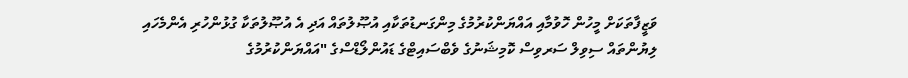ވަޒީފާތަކަށް މީހުން ހޮވުމާއި އައްޔަންކުރުމުގެ މިންގަނޑުތަކާއި އުޞޫލުތައް އަދި އެ އުޞޫލުތަކާ ގުޅުންހުރި އެންމެހައި ލިޔުންތައް ސިވިލް ސަރވިސް ކޮމިޝަނުގެ ވެބްސައިޓްގެ ޑައުންލޯޑްސްގެ "އައްޔަންކުރުމުގެ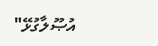އުޞޫލާގުޅޭ"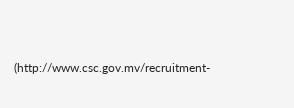(http://www.csc.gov.mv/recruitment-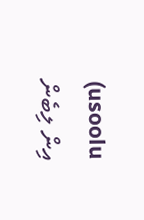usoolu) އިން ލިބެން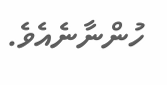ހުންނާނެއެވެ.